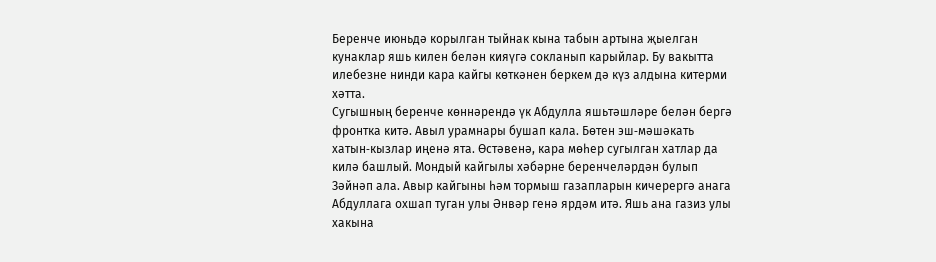Беренче июньдә корылган тыйнак кына табын артына җыелган кунаклар яшь килен белән кияүгә сокланып карыйлар. Бу вакытта илебезне нинди кара кайгы көткәнен беркем дә күз алдына китерми хәтта.
Сугышның беренче көннәрендә үк Абдулла яшьтәшләре белән бергә фронтка китә. Авыл урамнары бушап кала. Бөтен эш‑мәшәкать хатын‑кызлар иңенә ята. Өстәвенә, кара мөһер сугылган хатлар да килә башлый. Мондый кайгылы хәбәрне беренчеләрдән булып Зәйнәп ала. Авыр кайгыны һәм тормыш газапларын кичерергә анага Абдуллага охшап туган улы Әнвәр генә ярдәм итә. Яшь ана газиз улы хакына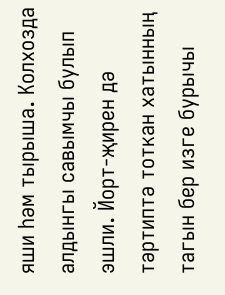яши һәм тырыша. Колхозда алдынгы савымчы булып эшли. Йорт‑җирен дә тәртиптә тоткан хатынның тагын бер изге бурычы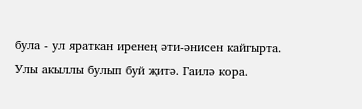була ‑ ул яраткан иренең әти‑әнисен кайгырта.
Улы акыллы булып буй җитә. Гаилә кора.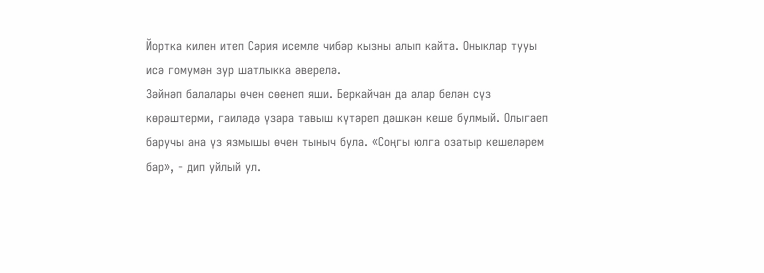Йортка килен итеп Сәрия исемле чибәр кызны алып кайта. Оныклар тууы исә гомумән зур шатлыкка әверелә.
Зәйнәп балалары өчен сөенеп яши. Беркайчан да алар белән сүз көрәштерми, гаиләдә үзара тавыш күтәреп дәшкән кеше булмый. Олыгаеп баручы ана үз язмышы өчен тыныч була. «Соңгы юлга озатыр кешеләрем бар», ‑ дип уйлый ул.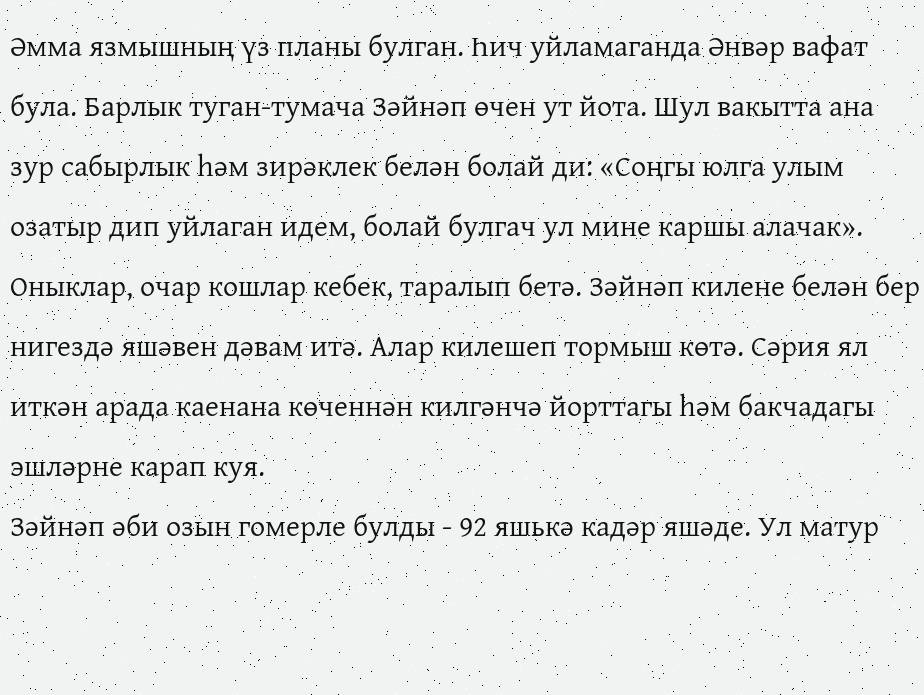Әмма язмышның үз планы булган. Һич уйламаганда Әнвәр вафат була. Барлык туган‑тумача Зәйнәп өчен ут йота. Шул вакытта ана зур сабырлык һәм зирәклек белән болай ди: «Соңгы юлга улым озатыр дип уйлаган идем, болай булгач ул мине каршы алачак».
Оныклар, очар кошлар кебек, таралып бетә. Зәйнәп килене белән бер нигездә яшәвен дәвам итә. Алар килешеп тормыш көтә. Сәрия ял иткән арада каенана көченнән килгәнчә йорттагы һәм бакчадагы эшләрне карап куя.
Зәйнәп әби озын гомерле булды - 92 яшькә кадәр яшәде. Ул матур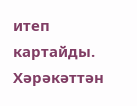итеп картайды. Хәрәкәттән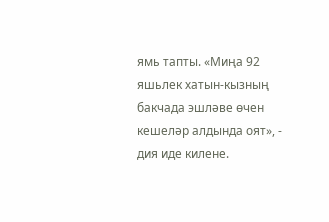ямь тапты. «Миңа 92 яшьлек хатын‑кызның бакчада эшләве өчен кешеләр алдында оят», ‑ дия иде килене.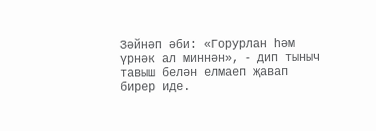Зәйнәп әби: «Горурлан һәм үрнәк ал миннән», ‑ дип тыныч тавыш белән елмаеп җавап бирер иде.